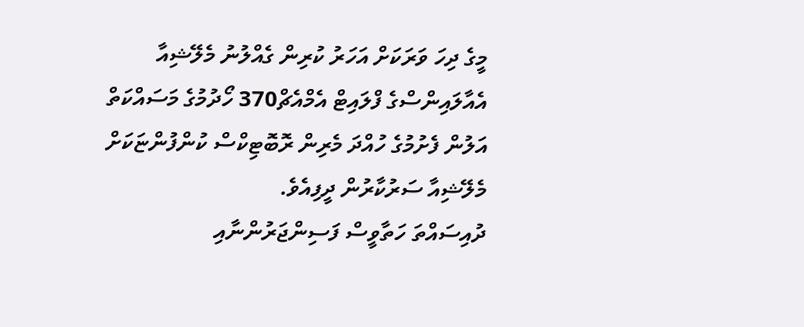މީގެ ދިހަ ވަރަކަށް އަހަރު ކުރިން ގެއްލުނު މެލޭޝިއާ އެއާލައިންސްގެ ފްލައިޓް އެމްއެޗް370 ހޯދުމުގެ މަސައްކަތް އަލުން ފެށުމުގެ ހުއްދަ މެރިން ރޮބޮޓިކްސް ކުންފުންޏަކަށް މެލޭޝިއާ ސަރުކާރުން ދީފިއެވެ.
ދުއިސައްތަ ހަތާވީސް ފަސިންޖަރުންނާއި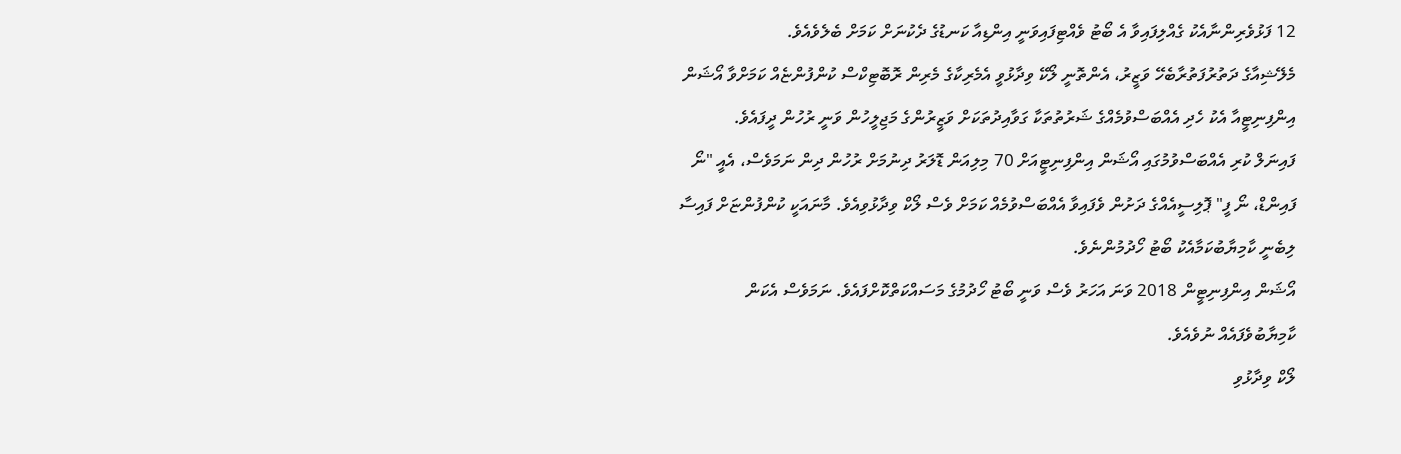12 ފަޅުވެރިންނާއެކު ގެއްލިފައިވާ އެ ބޯޓު ވެއްޓިފައިވަނީ އިންޑިއާ ކަނޑުގެ ދެކުނަށް ކަމަށް ބެލެވެއެވެ.
މެލޭޝިއާގެ ދަތުރުފަތުރާބެހޭ ވަޒީރު، އެންތޮނީ ލޯކޭ ވިދާޅުވީ އެމެރިކާގެ މެރިން ރޮބޮޓިކްސް ކުންފުންޏެއް ކަމަށްވާ އޯޝަން އިންފިނިޓީއާ އެކު ހެދި އެއްބަސްވުމެއްގެ ޝަރުތުތަކާ ގަވާއިދުތަކަށް ވަޒީރުންގެ މަޖިލީހުން ވަނީ ރުހުން ދީފައެވެ.
ފައިނަލް ކުރި އެއްބަސްވުމުގައި އޯޝަން އިންފިނިޓީއަށް 70 މިލިއަން ޑޮލަރު ދިނުމަށް ރުހުން ދިން ނަމަވެސް، އެއީ "ނޯ ފައިންޑް، ނޯ ފީ" ޕޮލިސީއެއްގެ ދަށުން ވެފައިވާ އެއްބަސްވުމެއް ކަމަށް ވެސް ލޯކް ވިދާޅުވިއެވެ. މާނައަކީ ކުންފުންޏަށް ފައިސާ ލިބެނީ ކާމިޔާބުކަމާއެކު ބޯޓު ހޯދުމުންނެވެ.
އޯޝަން އިންފިނިޓީން 2018 ވަނަ އަހަރު ވެސް ވަނީ ބޯޓު ހޯދުމުގެ މަސައްކަތްކޮށްފައެވެ. ނަމަވެސް އެކަން ކާމިޔާބުވެފައެއް ނުވެއެވެ.
ލޯކް ވިދާޅުވި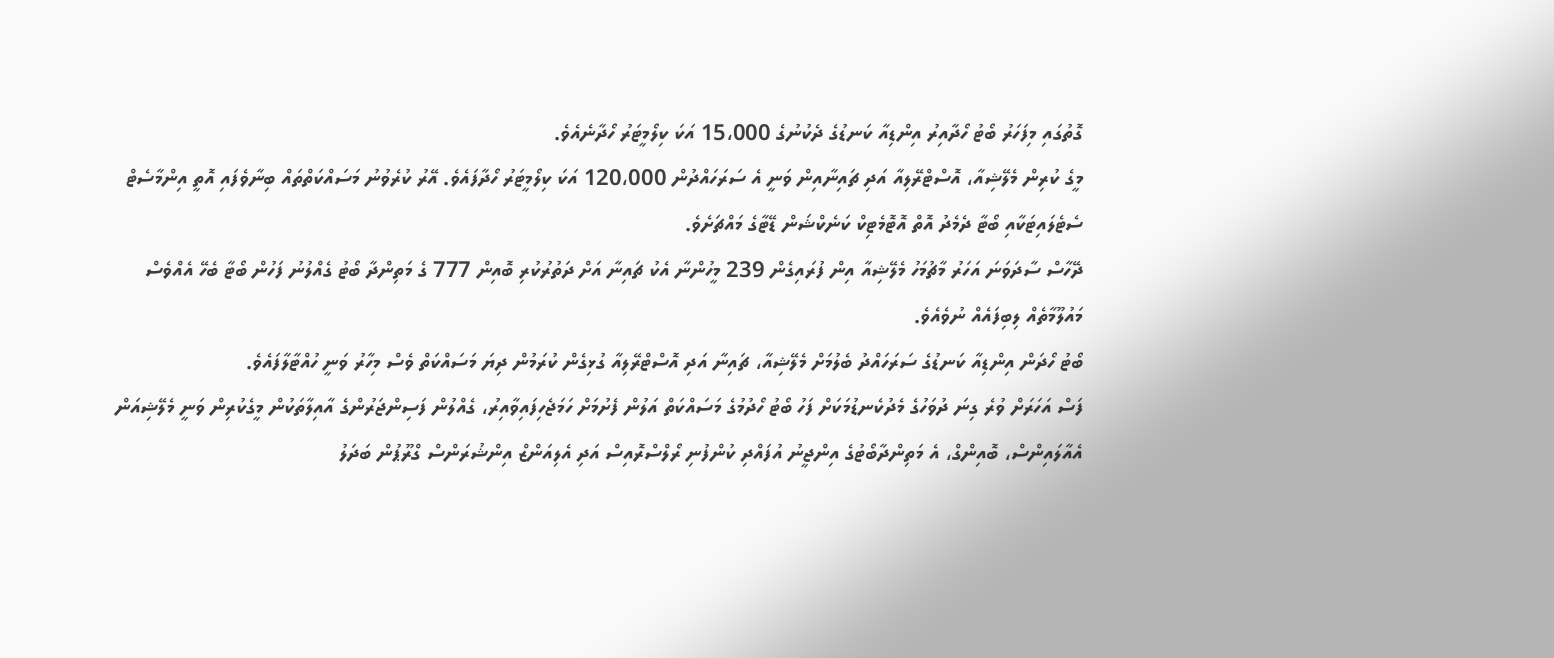ގޮތުގައި މިފަހަރު ބޯޓު ހޯދާއިރު އިންޑިއާ ކަނޑުގެ ދެކުނުގެ 15،000 އަކަ ކިލޯމީޓަރު ހޯދާނެއެވެ.
މީގެ ކުރިން މެލޭޝިއާ، އޮސްޓްރޭލިއާ އަދި ޗައިނާއިން ވަނީ އެ ސަރަހައްދުން 120،000 އަކަ ކިލޯމީޓަރު ހޯދާފައެވެ. އޭރު ކުރެވުނު މަސައްކަތްތައް ބިނާވެފައި އޮތީ އިންމާސެޓް ސެޓެލައިޓަކާއި ބޯޓާ ދެމެދު އޮތް އޮޓޮމެޓިކް ކަނެކްޝަން ޑޭޓާގެ މައްޗަށެވެ.
ދޭހާސް ސާދަވަނަ އަހަރު މާޗުމަހު މެލޭޝިއާ އިން ފުރައިގެން 239 މީހުންނާ އެކު ޗައިނާ އަށް ދަތުރުކުރި ބޮއިން 777 ގެ މަތިންދާ ބޯޓު ގެއްލުނު ފަހުން ބޯޓާ ބެހޭ އެއްވެސް މައުލޫމާތެއް ލިބިފައެއް ނުވެއެވެ.
ބޯޓު ހޯދަން އިންޑިއާ ކަނޑުގެ ސަރަހައްދު ބެލުމަށް މެލޭޝިއާ، ޗައިނާ އަދި އޮސްޓްރޭލިއާ ގުޅިގެން ކުރަމުން ދިޔަ މަސައްކަތް ވެސް މިހާރު ވަނީ ހުއްޓާލާފައެވެ.
ފަސް އަހަރަށް ވުރެ ގިނަ ދުވަހުގެ މެދުކެނޑުމަކަށް ފަހު ބޯޓު ހޯދުމުގެ މަސައްކަތް އަލުން ފެށުމަށް ހަމަޖެހިފައިވާއިރު، ގެއްލުން ފަސިންޖަރުންގެ އާއިލާތަކުން މީގެކުރިން ވަނީ މެލޭޝިއަން އެއާލައިންސް، ބޮއިންގް، އެ މަތިންދާބޯޓުގެ އިންޖީނު އުފައްދި ކުންފުނި ރޯލްސްރޮއިސް އަދި އެލިއަންޒް އިންޝުރަންސް ގްރޫޕުން ބަދަލު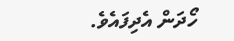ހޯދަން އެދިފައެވެ.